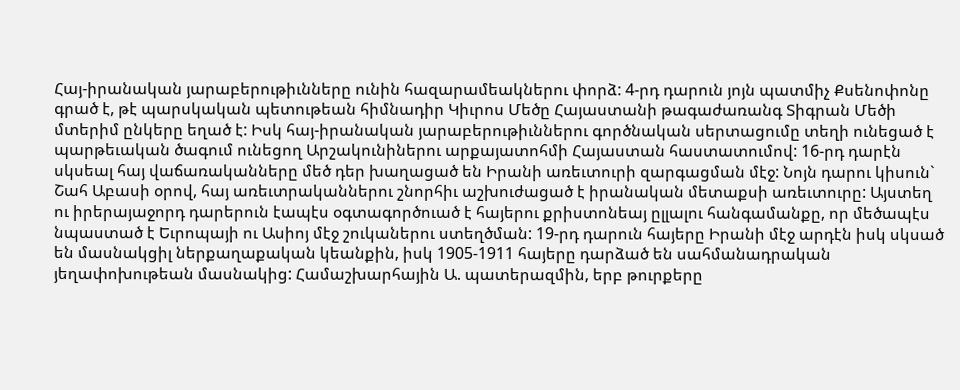Հայ-իրանական յարաբերութիւնները ունին հազարամեակներու փորձ: 4-րդ դարուն յոյն պատմիչ Քսենոփոնը գրած է, թէ պարսկական պետութեան հիմնադիր Կիւրոս Մեծը Հայաստանի թագաժառանգ Տիգրան Մեծի մտերիմ ընկերը եղած է: Իսկ հայ-իրանական յարաբերութիւններու գործնական սերտացումը տեղի ունեցած է պարթեւական ծագում ունեցող Արշակունիներու արքայատոհմի Հայաստան հաստատումով: 16-րդ դարէն սկսեալ հայ վաճառականները մեծ դեր խաղացած են Իրանի առեւտուրի զարգացման մէջ: Նոյն դարու կիսուն` Շահ Աբասի օրով, հայ առեւտրականներու շնորհիւ աշխուժացած է իրանական մետաքսի առեւտուրը: Այստեղ ու իրերայաջորդ դարերուն էապէս օգտագործուած է հայերու քրիստոնեայ ըլլալու հանգամանքը, որ մեծապէս նպաստած է Եւրոպայի ու Ասիոյ մէջ շուկաներու ստեղծման: 19-րդ դարուն հայերը Իրանի մէջ արդէն իսկ սկսած են մասնակցիլ ներքաղաքական կեանքին, իսկ 1905-1911 հայերը դարձած են սահմանադրական յեղափոխութեան մասնակից: Համաշխարհային Ա. պատերազմին, երբ թուրքերը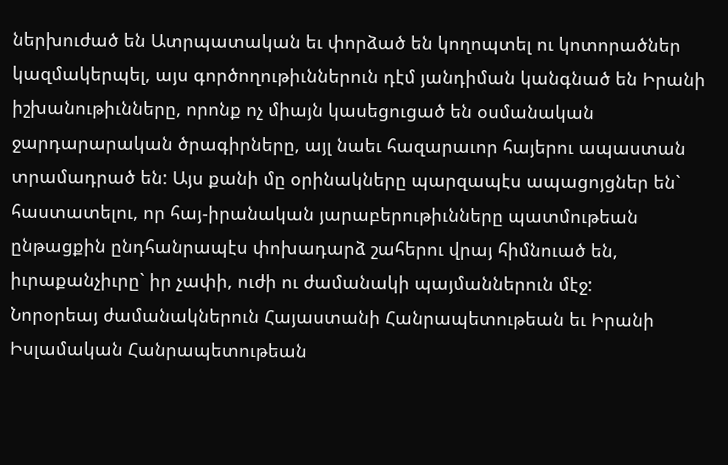ներխուժած են Ատրպատական եւ փորձած են կողոպտել ու կոտորածներ կազմակերպել, այս գործողութիւններուն դէմ յանդիման կանգնած են Իրանի իշխանութիւնները, որոնք ոչ միայն կասեցուցած են օսմանական ջարդարարական ծրագիրները, այլ նաեւ հազարաւոր հայերու ապաստան տրամադրած են: Այս քանի մը օրինակները պարզապէս ապացոյցներ են` հաստատելու, որ հայ-իրանական յարաբերութիւնները պատմութեան ընթացքին ընդհանրապէս փոխադարձ շահերու վրայ հիմնուած են, իւրաքանչիւրը` իր չափի, ուժի ու ժամանակի պայմաններուն մէջ:
Նորօրեայ ժամանակներուն Հայաստանի Հանրապետութեան եւ Իրանի Իսլամական Հանրապետութեան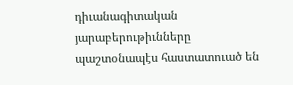դիւանագիտական յարաբերութիւնները պաշտօնապէս հաստատուած են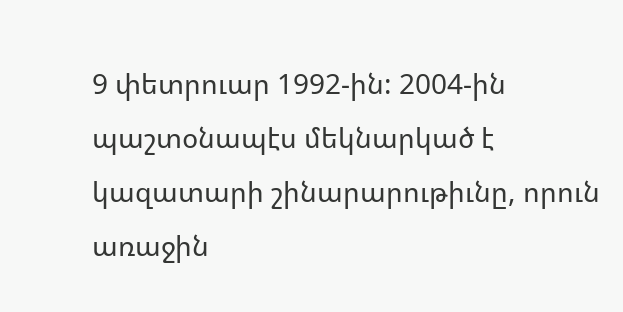9 փետրուար 1992-ին: 2004-ին պաշտօնապէս մեկնարկած է կազատարի շինարարութիւնը, որուն առաջին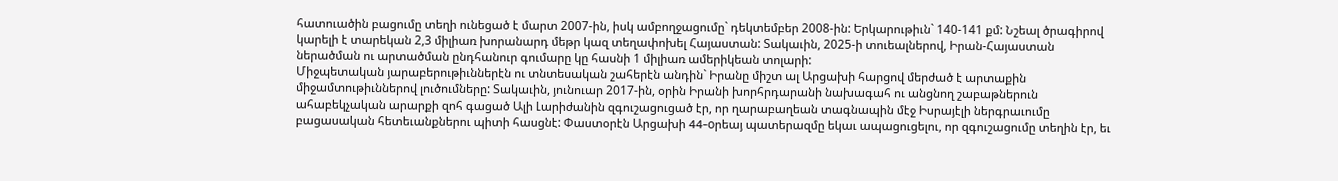հատուածին բացումը տեղի ունեցած է մարտ 2007-ին, իսկ ամբողջացումը` դեկտեմբեր 2008-ին: Երկարութիւն` 140-141 քմ: Նշեալ ծրագիրով կարելի է տարեկան 2,3 միլիառ խորանարդ մեթր կազ տեղափոխել Հայաստան: Տակաւին, 2025-ի տուեալներով, Իրան-Հայաստան ներածման ու արտածման ընդհանուր գումարը կը հասնի 1 միլիառ ամերիկեան տոլարի:
Միջպետական յարաբերութիւններէն ու տնտեսական շահերէն անդին` Իրանը միշտ ալ Արցախի հարցով մերժած է արտաքին միջամտութիւններով լուծումները: Տակաւին, յունուար 2017-ին, օրին Իրանի խորհրդարանի նախագահ ու անցնող շաբաթներուն ահաբեկչական արարքի զոհ գացած Ալի Լարիժանին զգուշացուցած էր, որ ղարաբաղեան տագնապին մէջ Իսրայէլի ներգրաւումը բացասական հետեւանքներու պիտի հասցնէ: Փաստօրէն Արցախի 44-oրեայ պատերազմը եկաւ ապացուցելու, որ զգուշացումը տեղին էր, եւ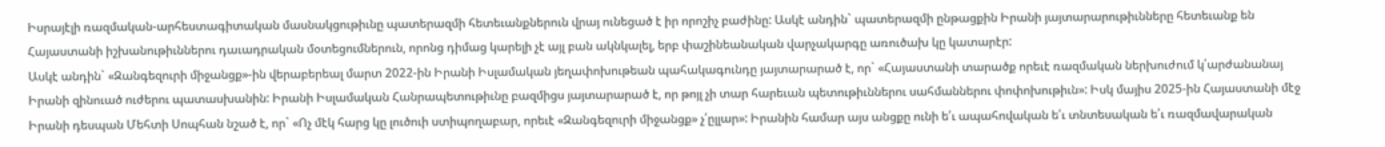Իսրայէլի ռազմական-արհեստագիտական մասնակցութիւնը պատերազմի հետեւանքներուն վրայ ունեցած է իր որոշիչ բաժինը: Ասկէ անդին` պատերազմի ընթացքին Իրանի յայտարարութիւնները հետեւանք են Հայաստանի իշխանութիւններու դաւադրական մօտեցումներուն, որոնց դիմաց կարելի չէ այլ բան ակնկալել, երբ փաշինեանական վարչակարգը առուծախ կը կատարէր:
Ասկէ անդին` «Զանգեզուրի միջանցք»-ին վերաբերեալ մարտ 2022-ին Իրանի Իսլամական յեղափոխութեան պահակագունդը յայտարարած է, որ` «Հայաստանի տարածք որեւէ ռազմական ներխուժում կ՛արժանանայ Իրանի զինուած ուժերու պատասխանին: Իրանի Իսլամական Հանրապետութիւնը բազմիցս յայտարարած է, որ թոյլ չի տար հարեւան պետութիւններու սահմաններու փոփոխութիւն»: Իսկ մայիս 2025-ին Հայաստանի մէջ Իրանի դեսպան Մեհտի Սոպհան նշած է, որ` «Ոչ մէկ հարց կը լուծուի ստիպողաբար, որեւէ «Զանգեզուրի միջանցք» չ՛ըլլար»: Իրանին համար այս անցքը ունի ե՛ւ ապահովական ե՛ւ տնտեսական ե՛ւ ռազմավարական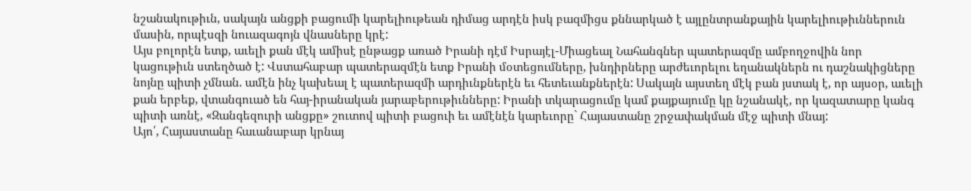նշանակութիւն, սակայն անցքի բացումի կարելիութեան դիմաց արդէն իսկ բազմիցս քննարկած է այլընտրանքային կարելիութիւններուն մասին, որպէսզի նուազագոյն վնասները կրէ:
Այս բոլորէն ետք, աւելի քան մէկ ամիսէ ընթացք առած Իրանի դէմ Իսրայէլ-Միացեալ Նահանգներ պատերազմը ամբողջովին նոր կացութիւն ստեղծած է: Վստահաբար պատերազմէն ետք Իրանի մօտեցումները, խնդիրները արժեւորելու եղանակներն ու դաշնակիցները նոյնը պիտի չմնան. ամէն ինչ կախեալ է պատերազմի արդիւնքներէն եւ հետեւանքներէն: Սակայն այստեղ մէկ բան յստակ է, որ այսօր, աւելի քան երբեք, վտանգուած են հայ-իրանական յարաբերութիւնները: Իրանի տկարացումը կամ քայքայումը կը նշանակէ, որ կազատարը կանգ պիտի առնէ, «Զանգեզուրի անցքը» շուտով պիտի բացուի եւ ամէնէն կարեւորը` Հայաստանը շրջափակման մէջ պիտի մնայ:
Այո՛, Հայաստանը հաւանաբար կրնայ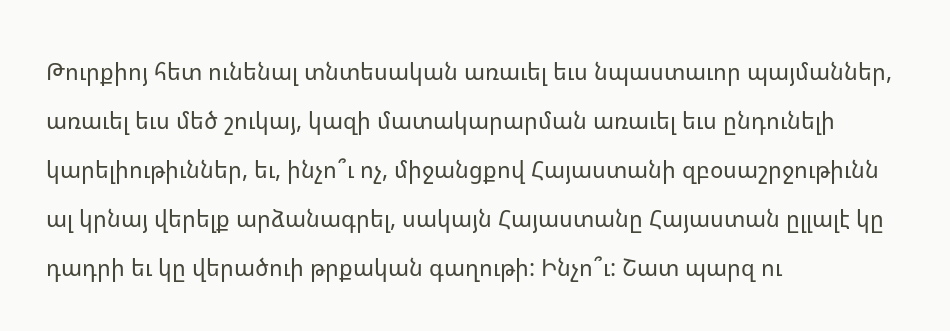Թուրքիոյ հետ ունենալ տնտեսական առաւել եւս նպաստաւոր պայմաններ, առաւել եւս մեծ շուկայ, կազի մատակարարման առաւել եւս ընդունելի կարելիութիւններ, եւ, ինչո՞ւ ոչ, միջանցքով Հայաստանի զբօսաշրջութիւնն ալ կրնայ վերելք արձանագրել, սակայն Հայաստանը Հայաստան ըլլալէ կը դադրի եւ կը վերածուի թրքական գաղութի: Ինչո՞ւ: Շատ պարզ ու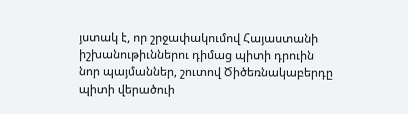յստակ է, որ շրջափակումով Հայաստանի իշխանութիւններու դիմաց պիտի դրուին նոր պայմաններ, շուտով Ծիծեռնակաբերդը պիտի վերածուի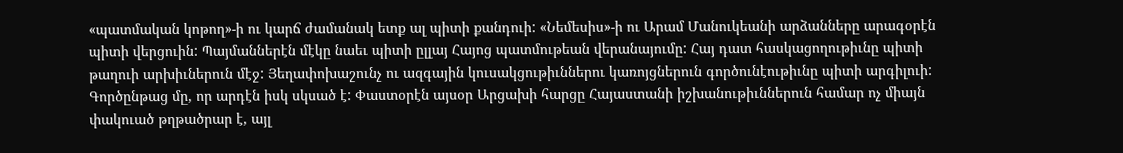«պատմական կոթող»-ի ու կարճ ժամանակ ետք ալ պիտի քանդուի: «Նեմեսիս»-ի ու Արամ Մանուկեանի արձանները արագօրէն պիտի վերցուին: Պայմաններէն մէկը նաեւ պիտի ըլլայ Հայոց պատմութեան վերանայումը: Հայ դատ հասկացողութիւնը պիտի թաղուի արխիւներուն մէջ: Յեղափոխաշունչ ու ազգային կուսակցութիւններու կառոյցներուն գործունէութիւնը պիտի արգիլուի: Գործընթաց մը, որ արդէն իսկ սկսած է: Փաստօրէն այսօր Արցախի հարցը Հայաստանի իշխանութիւններուն համար ոչ միայն փակուած թղթածրար է, այլ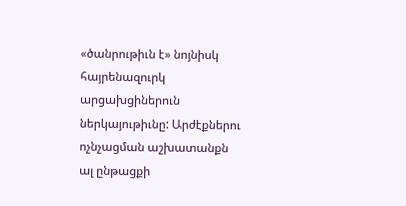«ծանրութիւն է» նոյնիսկ հայրենազուրկ արցախցիներուն ներկայութիւնը: Արժէքներու ոչնչացման աշխատանքն ալ ընթացքի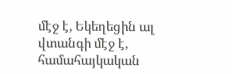մէջ է, Եկեղեցին ալ վտանգի մէջ է, համահայկական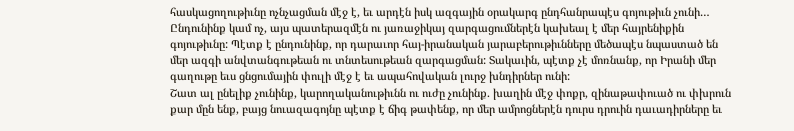հասկացողութիւնը ոչնչացման մէջ է, եւ արդէն իսկ ազգային օրակարգ ընդհանրապէս գոյութիւն չունի…
Ընդունինք կամ ոչ, այս պատերազմէն ու յառաջիկայ զարգացումներէն կախեալ է մեր հայրենիքին գոյութիւնը: Պէտք է ընդունինք, որ դարաւոր հայ-իրանական յարաբերութիւնները մեծապէս նպաստած են մեր ազգի անվտանգութեան ու տնտեսութեան զարգացման: Տակաւին, պէտք չէ մոռնանք, որ Իրանի մեր գաղութը եւս ցնցումային փուլի մէջ է եւ ապահովական լուրջ խնդիրներ ունի:
Շատ ալ ընելիք չունինք, կարողականութիւնն ու ուժը չունինք. խաղին մէջ փոքր, զինաթափուած ու փխրուն քար մըն ենք, բայց նուազագոյնը պէտք է ճիգ թափենք, որ մեր ամրոցներէն դուրս դրուին դաւադիրները եւ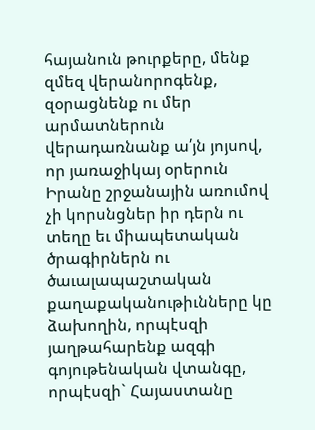հայանուն թուրքերը, մենք զմեզ վերանորոգենք, զօրացնենք ու մեր արմատներուն վերադառնանք ա՛յն յոյսով, որ յառաջիկայ օրերուն Իրանը շրջանային առումով չի կորսնցներ իր դերն ու տեղը եւ միապետական ծրագիրներն ու ծաւալապաշտական քաղաքականութիւնները կը ձախողին, որպէսզի յաղթահարենք ազգի գոյութենական վտանգը, որպէսզի` Հայաստանը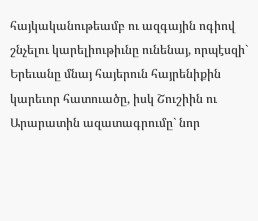հայկականութեամբ ու ազգային ոգիով շնչելու կարելիութիւնը ունենայ, որպէսզի` Երեւանը մնայ հայերուն հայրենիքին կարեւոր հատուածը, իսկ Շուշիին ու Արարատին ազատագրումը` նոր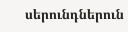սերունդներուն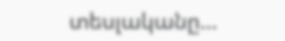տեսլականը…